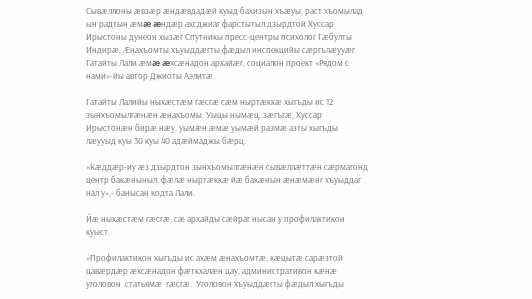Сывæллоны æвзæр æндæвдадæй куыд бахизын хъæуы, раст хъомылад ын радтын æмæ æндæр ахсджиаг фарстытыл дзырдтой Хуссар Ирыстоны дунеон хызæг Спутникы пресс-центры психолог Гæбулты Индирæ, Æнахъомты хъуыддæгты фæдыл инспекцийы сæргълæууæг Гатайты Лали æмæ æхсæнадон архайæг, социалон проект «Рядом с нами»-йы автор Джиоты Аэлитæ.

Гатайты Лалийы ныхæстæм гæсгæ сæм ныртæккæ хыгъды ис 12 зынхъомылгæнæн æнахъомы. Уыцы нымæц, зæгъгæ, Хуссар Ирыстонæн бирæ нæу, уымæн æмæ уымæй размæ азты хыгъды лæууыд куы 30 куы 40 адæймаджы бæрц.

«Кæддæр-иу æз дзырдтон зынхъомылгæнæн сывæллæттæн сæрмагонд центр бакæныныл, фæлæ ныртæккæ йæ бакæнын æнæмæнг хъуыддаг нал у»,- банысан кодта Лали.

Йæ ныхæстæм гæсгæ, сæ архайды сæйраг нысан у профилактикон куыст.

«Профилактикон хыгъды ис ахæм æнахъомтæ, кæцытæ сарæзтой цавæрдæр æхсæнадон фæткхалæн цау, административон кæнæ уголовон  статьямæ  гæсгæ.  Уголовон хъуыддæгты фæдыл хыгъды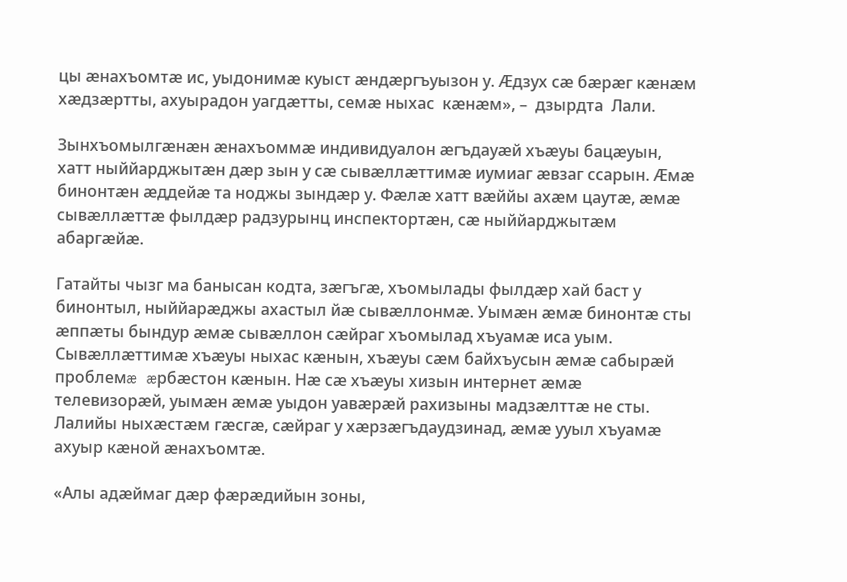цы æнахъомтæ ис, уыдонимæ куыст æндæргъуызон у. Æдзух сæ бæрæг кæнæм хæдзæртты, ахуырадон уагдæтты, семæ ныхас  кæнæм», –  дзырдта  Лали.

Зынхъомылгæнæн æнахъоммæ индивидуалон æгъдауæй хъæуы бацæуын, хатт ныййарджытæн дæр зын у сæ сывæллæттимæ иумиаг æвзаг ссарын. Æмæ бинонтæн æддейæ та ноджы зындæр у. Фæлæ хатт вæййы ахæм цаутæ, æмæ сывæллæттæ фылдæр радзурынц инспектортæн, сæ ныййарджытæм абаргæйæ.

Гатайты чызг ма банысан кодта, зæгъгæ, хъомылады фылдæр хай баст у бинонтыл, ныййарæджы ахастыл йæ сывæллонмæ. Уымæн æмæ бинонтæ сты æппæты бындур æмæ сывæллон сæйраг хъомылад хъуамæ иса уым. Сывæллæттимæ хъæуы ныхас кæнын, хъæуы сæм байхъусын æмæ сабырæй проблемæ æрбæстон кæнын. Нæ сæ хъæуы хизын интернет æмæ телевизорæй, уымæн æмæ уыдон уавæрæй рахизыны мадзæлттæ не сты. Лалийы ныхæстæм гæсгæ, сæйраг у хæрзæгъдаудзинад, æмæ ууыл хъуамæ ахуыр кæной æнахъомтæ.

«Алы адæймаг дæр фæрæдийын зоны,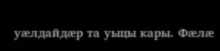уæлдайдæр та уыцы кары. Фæлæ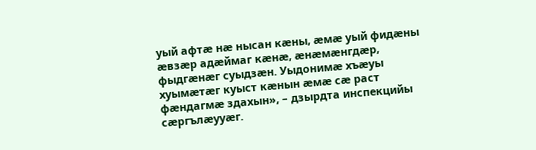уый афтæ нæ нысан кæны, æмæ уый фидæны æвзæр адæймаг кæнæ, æнæмæнгдæр, фыдгæнæг суыдзæн. Уыдонимæ хъæуы хуымæтæг куыст кæнын æмæ сæ раст фæндагмæ здахын», – дзырдта инспекцийы сæргълæууæг.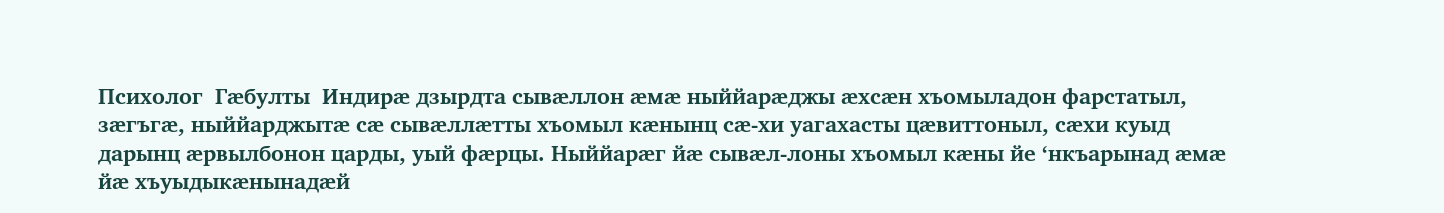Психолог  Гæбулты  Индирæ дзырдта сывæллон æмæ ныййарæджы æхсæн хъомыладон фарстатыл, зæгъгæ, ныййарджытæ сæ сывæллæтты хъомыл кæнынц сæ-хи уагахасты цæвиттоныл, сæхи куыд дарынц æрвылбонон царды, уый фæрцы. Ныййарæг йæ сывæл-лоны хъомыл кæны йе ‘нкъарынад æмæ йæ хъуыдыкæнынадæй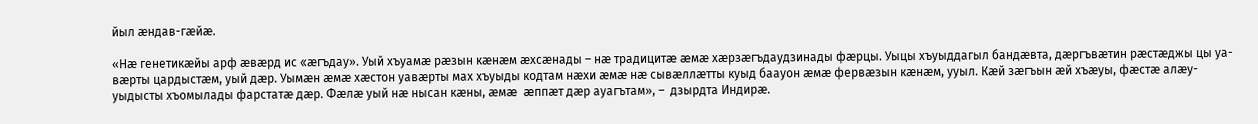йыл æндав-гæйæ.

«Нæ генетикæйы арф æвæрд ис «æгъдау». Уый хъуамæ рæзын кæнæм æхсæнады – нæ традицитæ æмæ хæрзæгъдаудзинады фæрцы. Уыцы хъуыддагыл бандæвта, дæргъвæтин рæстæджы цы уа-вæрты цардыстæм, уый дæр. Уымæн æмæ хæстон уавæрты мах хъуыды кодтам нæхи æмæ нæ сывæллæтты куыд баауон æмæ фервæзын кæнæм, ууыл. Кæй зæгъын æй хъæуы, фæстæ алæу-уыдысты хъомылады фарстатæ дæр. Фæлæ уый нæ нысан кæны, æмæ  æппæт дæр ауагътам», –  дзырдта Индирæ.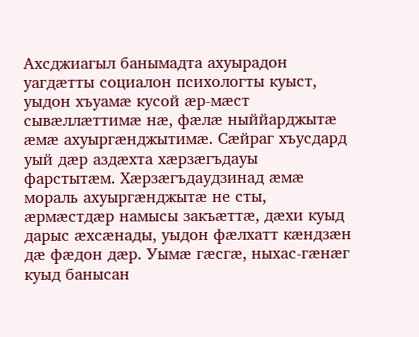Ахсджиагыл банымадта ахуырадон уагдæтты социалон психологты куыст, уыдон хъуамæ кусой æр-мæст сывæллæттимæ нæ, фæлæ ныййарджытæ æмæ ахуыргæнджытимæ. Сæйраг хъусдард уый дæр аздæхта хæрзæгъдауы фарстытæм. Хæрзæгъдаудзинад æмæ мораль ахуыргæнджытæ не сты, æрмæстдæр намысы закъæттæ, дæхи куыд дарыс æхсæнады, уыдон фæлхатт кæндзæн дæ фæдон дæр. Уымæ гæсгæ, ныхас-гæнæг куыд банысан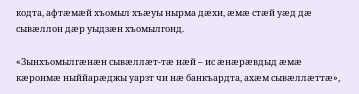кодта, афтæмæй хъомыл хъæуы нырма дæхи, æмæ стæй уæд дæ сывæллон дæр уыдзæн хъомылгонд.

«Зынхъомылгæнæн сывæллæт-тæ нæй – ис æнæрæвдыд æмæ кæронмæ ныййарæджы уарзт чи нæ банкъардта, ахæм сывæллæттæ»,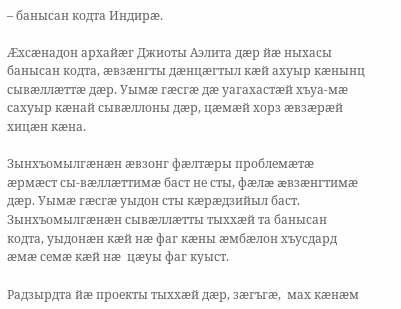– банысан кодта Индирæ.

Æхсæнадон архайæг Джиоты Аэлита дæр йæ ныхасы банысан кодта, æвзæнгты дæнцæгтыл кæй ахуыр кæнынц сывæллæттæ дæр. Уымæ гæсгæ дæ уагахастæй хъуа-мæ сахуыр кæнай сывæллоны дæр, цæмæй хорз æвзæрæй хицæн кæна.

Зынхъомылгæнæн æвзонг фæлтæры проблемæтæ æрмæст сы-вæллæттимæ баст не сты, фæлæ æвзæнгтимæ дæр. Уымæ гæсгæ уыдон сты кæрæдзийыл баст. Зынхъомылгæнæн сывæллæтты тыххæй та банысан кодта, уыдонæн кæй нæ фаг кæны æмбæлон хъусдард æмæ семæ кæй нæ  цæуы фаг куыст.

Радзырдта йæ проекты тыххæй дæр, зæгъгæ,  мах кæнæм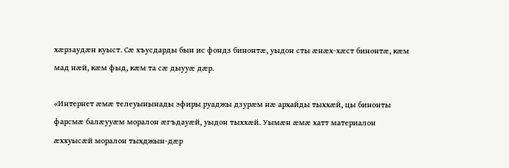хæрзаудæн куыст. Сæ хъусдарды бын ис фондз бинонтæ, уыдон сты æнæх-хæст бинонтæ, кæм мад нæй, кæм фыд, кæм та сæ дыууæ дæр.

«Интернет æмæ телеуынынады эфиры руаджы дзурæм нæ архайды тыххæй, цы бинонты фарсмæ балæууæм моралон æгъдауæй, уыдон тыххæй. Уымæн æмæ хатт материалон æххуысæй моралон тыхджын-дæр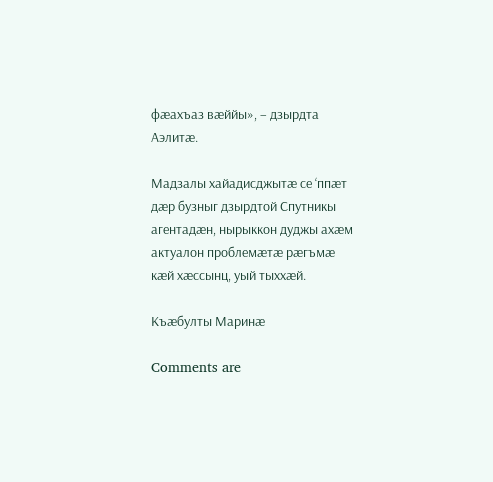фæахъаз вæййы», – дзырдта Аэлитæ.

Мадзалы хайадисджытæ се ‘ппæт дæр бузныг дзырдтой Спутникы агентадæн, нырыккон дуджы ахæм актуалон проблемæтæ рæгъмæ кæй хæссынц, уый тыххæй.

Къæбулты Маринæ

Comments are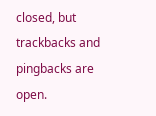closed, but trackbacks and pingbacks are open.